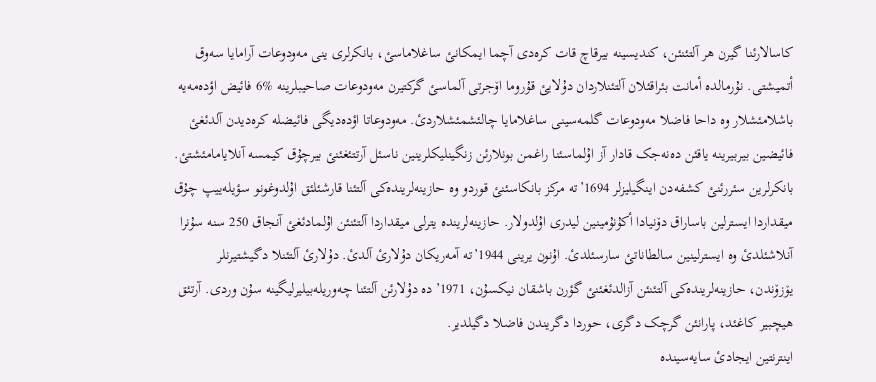کاسالارئنا گیرن هر آلتئنئن، کندیسینە بیرقاچ قات کرەدی آچما ایمکانئ ساغلاماسئ، بانکرلری ینی مەودوعات آرامایا سەوق أتمیشتی. نۇرمالدە أمانت بئراقئلان آلتئنلاردان دۇلایئ قۇروما اۆجرتی آلماسئ گرکتیرن مەودوعات صاحیبلرینە %6 فائیض اؤدەمەیە باشلامئشلار وە داحا فاضلا مەودوعات گلمەسینی ساغلامایا چالئشمئشلاردئ. مەودوعاتا اؤدەدیگی فائیضلە کرەدیدن آلدئغئ فائیضین بیربیرینە یاقئن دەنەجک قادار آز اۇلماسئنا راغمن بونلارئن زنگینلیکلرینین ناسئل آرتتئغئنئ بیرچۇق کیمسە آنلایامامئشتئ.
بانکرلرین سئررئنئ کشفەدن اینگیلیزلر 1694’تە مرکز بانکاسئنئ قوردو وە حازینەلریندەکی آلتئنا قارشئلئق اۇلدوغونو سؤیلەییپ چۇق میقداردا ایسترلین باساراق دۆنیادا أکۇنۇمینین لیدری اۇلدولار. حازینەلریندە یترلی میقداردا آلتئنئن اۇلمادئغئ آنجاق 250 سنە سۇنرا آنلاشئلدئ وە ایسترلینین سالطاناتئ سارسئلدئ. اۇنون یرینی 1944’تە آمەریکان دۇلارئ آلدئ. دۇلارئ آلتئنلا دگیشتیرنلر یۆزۆندن، حازینەلریندەکی آلتئنئن آزالدئغئنئ گؤرن باشقان نیکسۇن، 1971’دە دۇلارئن آلتئنا چەوریلەبیلیرلیگینە سۇن وردی. آرتئق هیچبیر کاغئد، پارانئن گرچک دگری، حوردا دگریندن فاضلا دگیلدیر.
اینترنتین ایجادئ سایەسیندە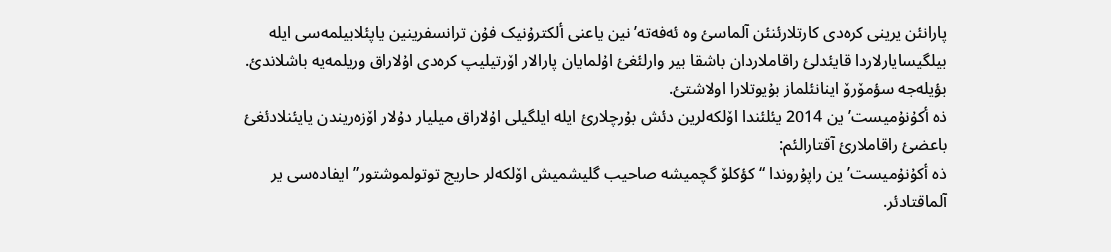پارانئن یرینی کرەدی کارتلارئنئن آلماسئ وە ئەفەتە’نین یاعنی ألکترۇنیک فۇن ترانسفرینین یاپئلابیلمەسی ایلە بیلگیسایارلاردا قایئدلئ راقاملاردان باشقا بیر وارلئغئ اۇلمایان پارالار اۆرتیلیپ کرەدی اۇلاراق وریلمەیە باشلاندئ. بؤیلەجە سؤمۆرۆ اینانئلماز بۇیوتلارا اولاشتئ.
ذە أکۇنۇمیست’ین 2014 یئلئندا اۆلکەلرین دئش بۇرچلارئ ایلە ایلگیلی اۇلاراق میلیار دۇلار اۆزەریندن یایئنلادئغئ باعضئ راقاملارئ آقتارالئم:
ذە أکۇنۇمیست’ین راپۇروندا “کؤکلۆ گچمیشە صاحیب گلیشمیش اۆلکەلر حاریج توتولموشتور” ایفادەسی یر آلماقتادئر.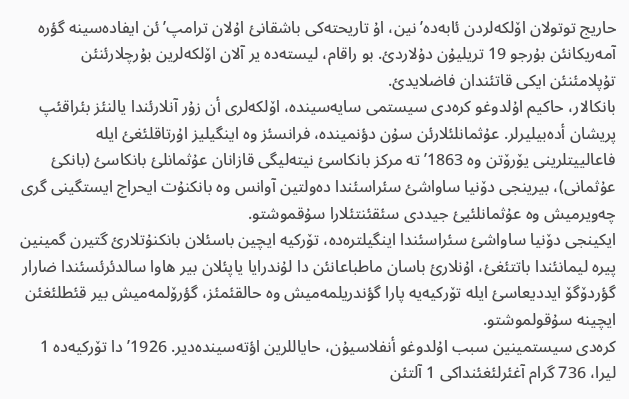حاریج توتولان اۆلکەلردن ئابەدە’نین، اۇ تاریحتەکی باشقانئ اۇلان ترامپ’ئن ایفادەسینە گؤرە آمەریکانئن بۇرجو 19 تریلیۇن دۇلاردئ. بو راقام، لیستەدە یر آلان اۆلکەلرین بۇرچلارئنئن تۇپلامئنئن ایکی قاتئندان فاضلایدئ.
بانکالار، حاکیم اۇلدوغو کرەدی سیستمی سایەسیندە، اۆلکەلری أن زۇر آنلارئندا یالنئز بئراقئپ پریشان أدەبیلیرلر. عۇثمانلئلارئن سۇن دؤنمیندە، فرانسئز وە اینگیلیز اۇرتاقلئغئ ایلە فاعالییتلرینی یۆرۆتن وە 1863’تە مرکز بانکاسئ نیتەلیگی قازانان عۇثمانلئ بانکاسئ (بانکئ عۇثمانی)، بیرینجی دۆنیا ساواشئ سئراسئندا دەولتین آوانس وە بانکنۇت ایحراج ایستگینی گری چەویرمیش وە عۇثمانلئیئ جیددی سئقئنتئلارا سۇقموشتو.
ایکینجی دۆنیا ساواشئ سئراسئندا اینگیلترەدە، تۆرکیە ایچین باسئلان بانکنۇتلارئ گتیرن گمینین پیرە لیمانئندا باتتئغئ، اۇنلارئ باسان ماطباعانئن دا لۇندرایا یاپئلان بیر هاوا سالدئرئسئندا ضارار گؤردۆگۆ ایددیعاسئ ایلە تۆرکیەیە پارا گؤندریلمەمیش وە حالقئمئز، گؤرۆلمەمیش بیر قئطلئغئن ایچینە سۇقولموشتو.
کرەدی سیستمینین سبب اۇلدوغو أنفلاسیۇن، حایاللرین اؤتەسیندەدیر. 1926’دا تۆرکیەدە 1 لیرا، 736 گرام آغئرلئغئنداکی 1 آلتئن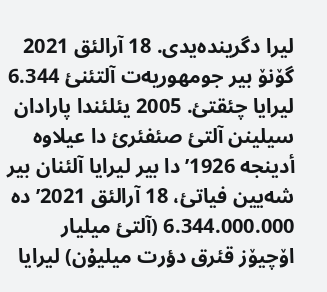لیرا دگریندەیدی. 18 آرالئق 2021 گۆنۆ بیر جومهوریەت آلتئنئ 6.344 لیرایا چئقتئ. 2005 یئلئندا پارادان سیلینن آلتئ صئفئرئ دا عیلاوە أدینجە 1926’دا بیر لیرایا آلئنان بیر شەیین فیاتئ، 18 آرالئق 2021’دە 6.344.000.000 (آلتئ میلیار اۆچیۆز قئرق دؤرت میلیۇن) لیرایا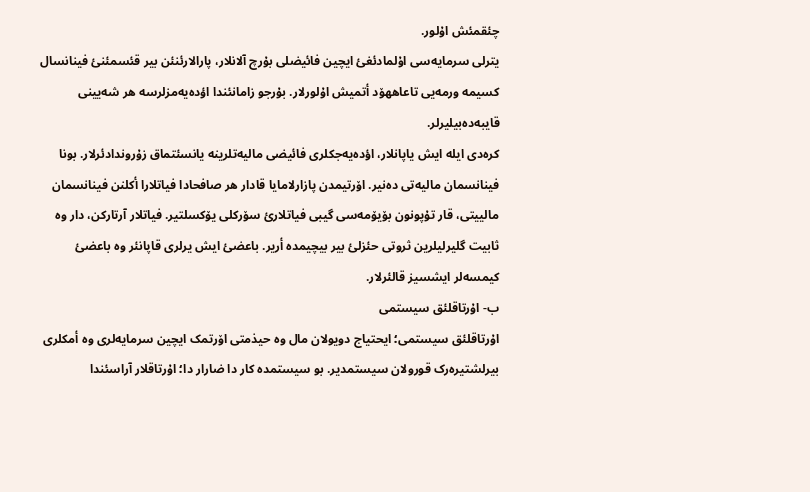چئقمئش اۇلور.
یترلی سرمایەسی اۇلمادئغئ ایچین فائیضلی بۇرچ آلانلار، پارالارئنئن بیر قئسمئنئ فینانسال کسیمە ورمەیی تاعاههۆد أتمیش اۇلورلار. بۇرجو زامانئندا اؤدەیەمزلرسە هر شەیینی قایبەدەبیلیرلر.
کرەدی ایلە ایش یاپانلار، اؤدەیەجکلری فائیضی مالیەتلرینە یانسئتماق زۇروندادئرلار. بونا فینانسمان مالیەتی دەنیر. اۆرتیمدن پازارلامایا قادار هر صافحادا فیاتلارا أکلنن فینانسمان مالییتی، قار تۇپونون بۆیۆمەسی گیبی فیاتلارئ سۆرکلی یۆکسلتیر. فیاتلار آرتارکن، دار وە ثابیت گلیرلیلرین ثروتی حئزلئ بیر بیچیمدە أریر. باعضئ ایش یرلری قاپانئر وە باعضئ کیمسەلر ایشسیز قالئرلار.
ب- اۇرتاقلئق سیستمی
اۇرتاقلئق سیستمی؛ ایحتیاج دویولان مال وە حیذمتی اۆرتمک ایچین سرمایەلری وە أمکلری بیرلشتیرەرک قورولان سیستمدیر. بو سیستمدە کار دا ضارار دا؛ اۇرتاقلار آراسئندا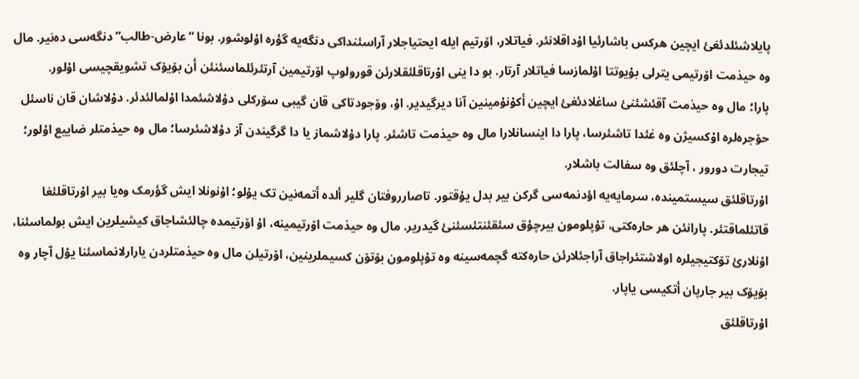پایلاشئلدئغئ ایچین هرکس باشارئیا اۇداقلانئر. فیاتلار، اۆرتیم ایلە ایحتیاجلار آراسئنداکی دنگەیە گؤرە اۇلوشور. بونا “عارض-طالب” دنگەسی دەنیر. مال وە حیذمت اۆرتیمی یترلی بۇیوتتا اۇلمازسا فیاتلار آرتار. بو دا ینی اۇرتاقلئقلارئن قورولوپ اۆرتیمین آرتئرئلماسئنئن أن بۆیۆک تشویقچیسی اۇلور.
پارا؛ مال وە حیذمت آقئشئنئ ساغلادئغئ ایچین أکۇنۇمینین آنا دیرگیدیر. اۇ، وۆجودتاکی قان گیبی سۆرکلی دۇلاشئمدا اۇلمالئدئر. دۇلاشان قان ناسئل حۆجرەلرە اۇکسیژن وە غئدا تاشئرسا، پارا دا اینسانلارا مال وە حیذمت تاشئر. پارا دۇلاشماز یا دا گرگیندن آز دۇلاشئرسا؛ مال وە حیذمتلر ضاییع اۇلور؛ تیجارت دورور ، آچلئق وە سفالت باشلار.
اۇرتاقلئق سیستمیندە، سرمایەیە اؤدنمەسی گرکن بیر بدل یۇقتور. تاصارروفتان گلیر ألدە أتمەنین تک یۇلو؛ اۇنونلا ایش گؤرمک وەیا بیر اۇرتاقلئغا قاتئلماقتئر. پارانئن هر حارەکتی، تۇپلومون بیرچۇق سئقئنتئسئنئ گیدریر. مال وە حیذمت اۆرتیمینە، اۇ اۆرتیمدە چالئشاجاق کیشیلرین ایش بولماسئنا، اۇنلارئ تۆکتیجیلرە اولاشتئراجاق آراجئلارئن حارەکتە گچمەسینە وە تۇپلومون بۆتۆن کسیملرینین، اۆرتیلن مال وە حیذمتلردن یارارلانماسئنا یۇل آچار وە بۆیۆک بیر جارپان أتکیسی یاپار.
اۇرتاقلئق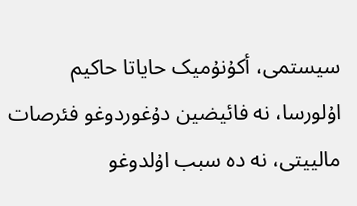سیستمی، أکۇنۇمیک حایاتا حاکیم اۇلورسا، نە فائیضین دۇغوردوغو فئرصات مالییتی، نە دە سبب اۇلدوغو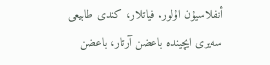أنفلاسیۇن اۇلور. فیاتلار، کندی طابیعی سەیری ایچیندە باعضن آرتار، باعضن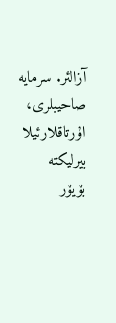آزالئر. سرمایە صاحیبلری، اۇرتاقلارئیلا بیرلیکتە بۆیۆر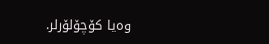وەیا کۆچۆلۆرلر.